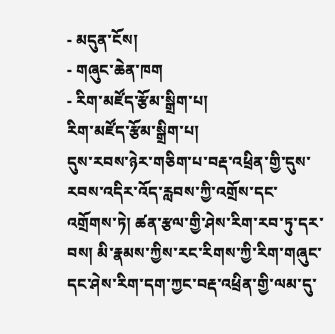- མདུན་ངོས།
- གཞུང་ཆེན་ཁག
- རིག་མཛོད་རྩོམ་སྒྲིག་པ།
རིག་མཛོད་རྩོམ་སྒྲིག་པ།
དུས་རབས་ཉེར་གཅིག་པ་བརྡ་འཕྲིན་གྱི་དུས་རབས་འདིར་འོད་རླབས་ཀྱི་འགྲོས་དང་འགྲོགས་ཏེ། ཚན་རྩལ་གྱི་ཤེས་རིག་རབ་ཏུ་དར་བས། མི་རྣམས་ཀྱིས་རང་རིགས་ཀྱི་རིག་གཞུང་དང་ཤེས་རིག་དག་ཀྱང་བརྡ་འཕྲིན་གྱི་ལམ་དུ་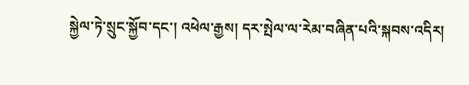སྐྱེལ་ཏེ་སྲུང་སྐྱོབ་དང་། འཕེལ་རྒྱས། དར་སྤེལ་ལ་རེམ་བཞིན་པའི་སྐབས་འདིར།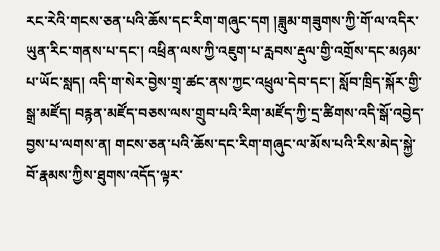རང་རེའི་གངས་ཅན་པའི་ཆོས་དང་རིག་གཞུང་དག །ཟླུམ་གཟུགས་ཀྱི་གོ་ལ་འདིར་ཡུན་རིང་གནས་པ་དང་། འཕྲིན་ལས་ཀྱི་འཇུག་པ་རླབས་རྡུལ་གྱི་འགྲོས་དང་མཉམ་པ་ཡོང་སླད། འདི་ག་སེར་བྱེས་གྲྭ་ཚང་ནས་ཀྱང་འཕྲུལ་དེབ་དང་། སློབ་ཁྲིད་སྐོར་གྱི་སྒྲ་མཛོད། བརྙན་མཛོད་བཅས་ལས་གྲུབ་པའི་རིག་མཛོད་ཀྱི་དྲ་ཚིགས་འདི་སྒོ་འབྱེད་བྱས་པ་ལགས་ན། གངས་ཅན་པའི་ཆོས་དང་རིག་གཞུང་ལ་མོས་པའི་རིས་མེད་སྐྱེ་བོ་རྣམས་ཀྱིས་ཐུགས་འདོད་ལྟར་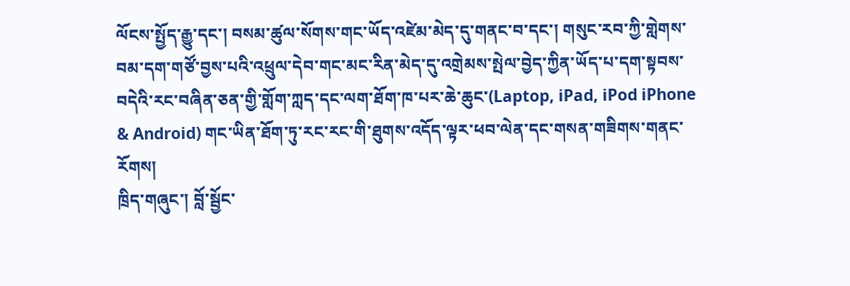ལོངས་སྤྱོད་རྒྱུ་དང་། བསམ་ཚུལ་སོགས་གང་ཡོད་འཛེམ་མེད་དུ་གནང་བ་དང་། གསུང་རབ་ཀྱི་གླེགས་བམ་དག་གཙོ་བྱས་པའི་འཕྲུལ་དེབ་གང་མང་རིན་མེད་དུ་འགྲེམས་སྤེལ་བྱེད་ཀྱིན་ཡོད་པ་དག་སྟབས་བདེའི་རང་བཞིན་ཅན་གྱི་གློག་ཀླད་དང་ལག་ཐོག་ཁ་པར་ཆེ་ཆུང་(Laptop, iPad, iPod iPhone & Android) གང་ཡིན་ཐོག་ཏུ་རང་རང་གི་ཐུགས་འདོད་ལྟར་ཕབ་ལེན་དང་གསན་གཟིགས་གནང་རོགས།
ཁྲིད་གཞུང་། བློ་སྦྱོང་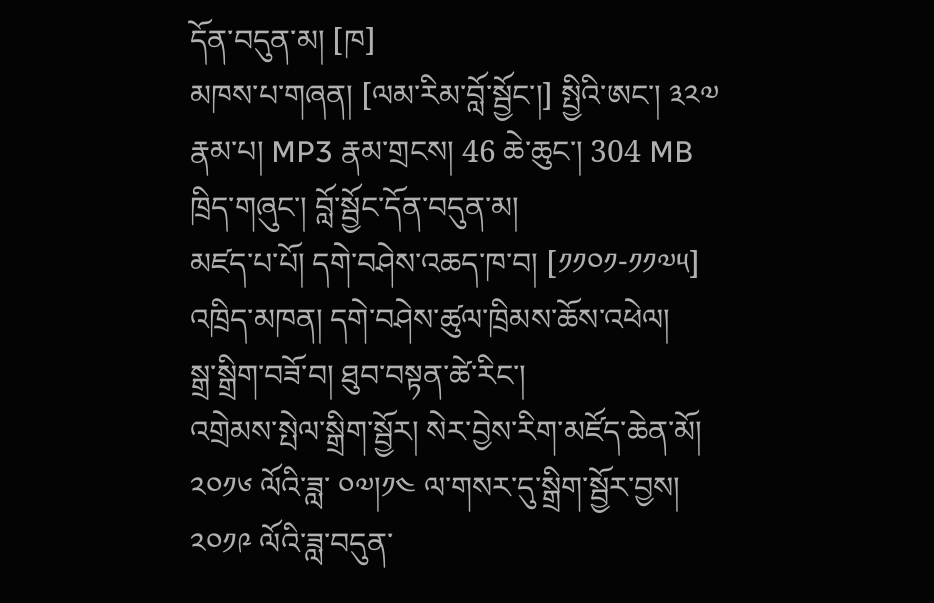དོན་བདུན་མ། [ཁ]
མཁས་པ་གཞན། [ལམ་རིམ་བློ་སྦྱོང་།] སྤྱིའི་ཨང་། ༣༢༧
རྣམ་པ། MP3 རྣམ་གྲངས། 46 ཆེ་ཆུང་། 304 MB
ཁྲིད་གཞུང་། བློ་སྦྱོང་དོན་བདུན་མ།
མཛད་པ་པོ། དགེ་བཤེས་འཆད་ཁ་བ། [༡༡༠༡-༡༡༧༥]
འཁྲིད་མཁན། དགེ་བཤེས་ཚུལ་ཁྲིམས་ཆོས་འཕེལ།
སྒྲ་སྒྲིག་བཟོ་བ། ཐུབ་བསྟན་ཚེ་རིང་།
འགྲེམས་སྤེལ་སྒྲིག་སྦྱོར། སེར་བྱེས་རིག་མཛོད་ཆེན་མོ།
༢༠༡༦ ལོའི་ཟླ་ ༠༧།༡༤ ལ་གསར་དུ་སྒྲིག་སྦྱོར་བྱས།
༢༠༡༩ ལོའི་ཟླ་བདུན་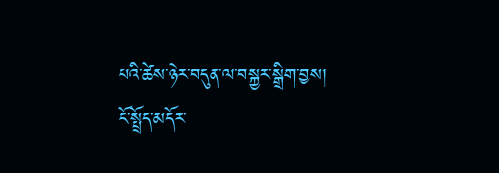པའི་ཚེས་ཉེར་བདུན་ལ་བསྐྱར་སྒྲིག་བྱས།
ངོ་སྤྲོད་མདོར་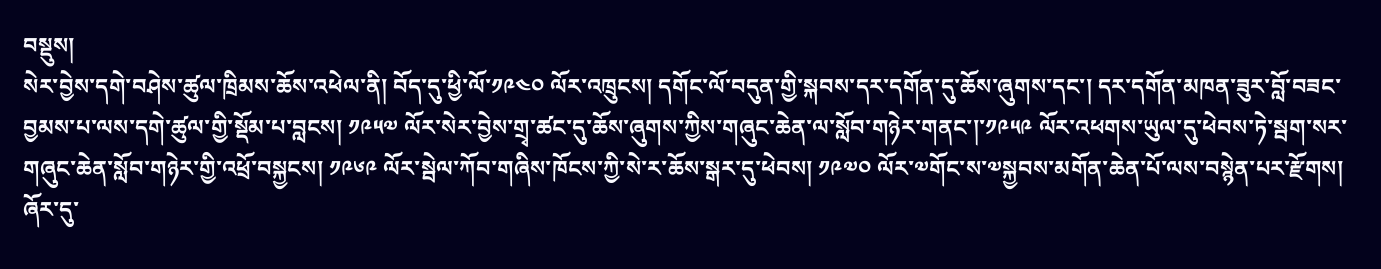བསྡུས།
སེར་བྱེས་དགེ་བཤེས་ཚུལ་ཁྲིམས་ཆོས་འཕེལ་ནི། བོད་དུ་ཕྱི་ལོ་༡༩༤༠ ལོར་འཁྲུངས། དགོང་ལོ་བདུན་གྱི་སྐབས་དར་དགོན་དུ་ཆོས་ཞུགས་དང་། དར་དགོན་མཁན་ཟུར་བློ་བཟང་བྱམས་པ་ལས་དགེ་ཚུལ་གྱི་སྡོམ་པ་བླངས། ༡༩༥༧ ལོར་སེར་བྱེས་གྲྭ་ཚང་དུ་ཆོས་ཞུགས་ཀྱིས་གཞུང་ཆེན་ལ་སློབ་གཉེར་གནང་།་༡༩༥༩ ལོར་འཕགས་ཡུལ་དུ་ཕེབས་ཏེ་སྦག་སར་གཞུང་ཆེན་སློབ་གཉེར་གྱི་འཕྲོ་བསྐྱངས། ༡༩༦༩ ལོར་སྦེལ་ཀོབ་གཞིས་ཁོངས་ཀྱི་སེ་ར་ཆོས་སྒར་དུ་ཕེབས། ༡༩༧༠ ལོར་༧གོང་ས་༧སྐྱབས་མགོན་ཆེན་པོ་ལས་བསྙེན་པར་རྫོགས། ཞོར་དུ་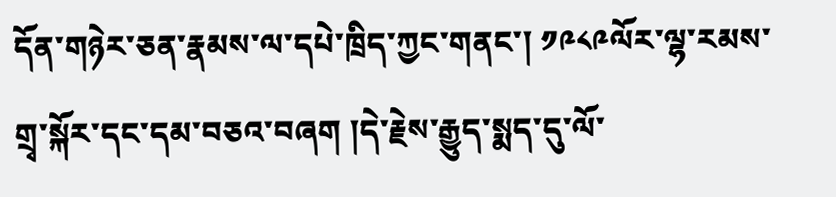དོན་གཉེར་ཅན་རྣམས་ལ་དཔེ་ཁྲིད་ཀྱང་གནང་། ༡༩༨༩ལོར་ལྷ་རམས་གྲྭ་སྐོར་དང་དམ་བཅའ་བཞག །དེ་རྗེས་རྒྱུད་སྨད་དུ་ལོ་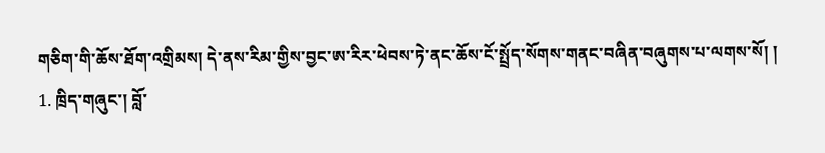གཅིག་གི་ཆོས་ཐོག་འགྲིམས། དེ་ནས་རིམ་གྱིས་བྱང་ཨ་རིར་ཕེབས་ཏེ་ནང་ཆོས་ངོ་སྤྲོད་སོགས་གནང་བཞིན་བཞུགས་པ་ལགས་སོ། །
1. ཁྲིད་གཞུང་། བློ་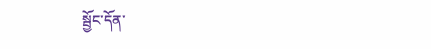སྦྱོང་དོན་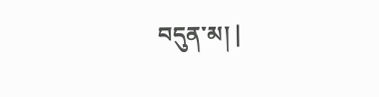བདུན་མ། |